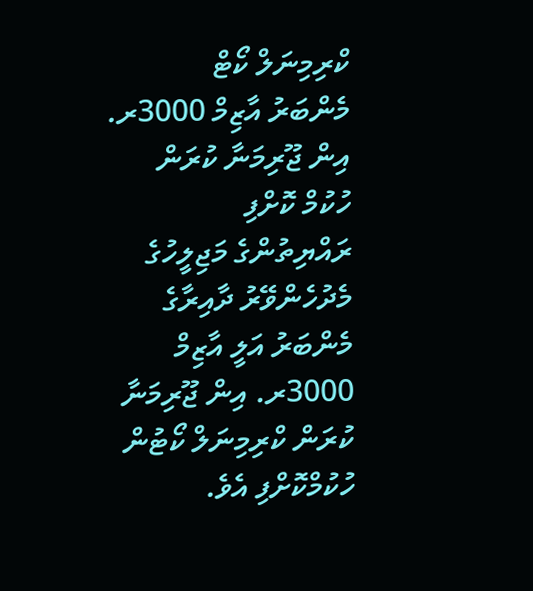ކްރިމިނަލް ކޯޓް
މެންބަރު އާޒިމް 3000ރ. އިން ޖޫރިމަނާ ކުރަން ހުކުމް ކޮށްފި
ރައްޔިތުންގެ މަޖިލީހުގެ މެދުހެންވޭރު ދާއިރާގެ މެންބަރު އަލީ އާޒިމް 3000ރ. އިން ޖޫރިމަނާ ކުރަން ކްރިމިނަލް ކޯޓުން ހުކުމްކޮށްފި އެވެ.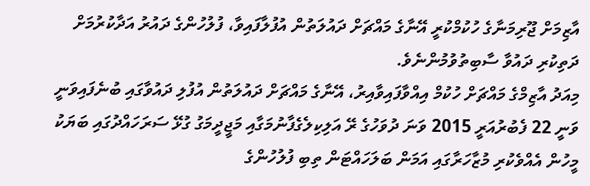އާޒިމަށް ޖޫރިމަނާގެ ހުކުމްކުރީ އޭނާގެ މައްޗަށް ދައުލަތުން އުފުލާފައިވާ، ފުލުހުންގެ ދައުރު އަދާކުރުމަށް ދަތިކުރި ދައުވާ ސާބިތުވުމުންނެވެ.
މިއަދު އާޒިމްގެ މައްޗަށް ހުކުމް އިއްވާފައިވާއިރު، އޭނާގެ މައްޗަށް ދައުލަތުން އުފުލި ދައުވާގައި ބުނެފައިވަނީ ވަނީ 22 ފެބުރުއަރީ 2015 ވަނަ ދުވަހުގެ ރޭ އަލިކިލެގެފާނުމަގާއި މަޖީދީމަގު ގުޅޭ ސަރަހައްދުގައި ބަޔަކު މީހުން އެއްވެކުރި މުޒާހަރާގައި އަމަން ބަލަހައްޓަން ތިބި ފުލުހުންގެ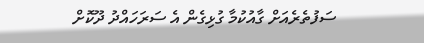ސަފުތެރެއަށް ގާއުކުމާ ގުޅިގެން އެ ސަރަހައްދު ދޫކޮށް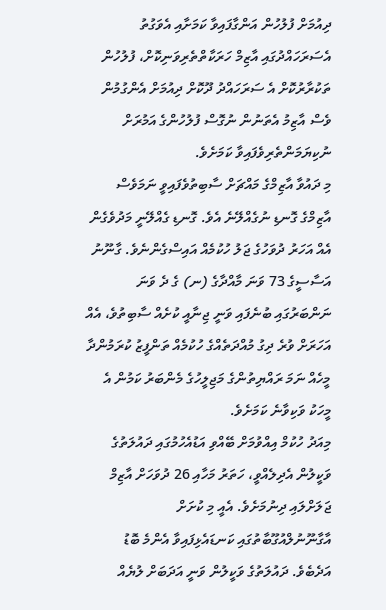ދިއުމަށް ފުލުހުން އަންގާފައިވާ ކަމަށާއި އެވަގުތު އެސަރަހައްދުގައި އާޒިމް ހަރަކާތްތެރިވަނިކޮށް، ފުލުހުން ތަކުރާރުކޮށް އެ ސަރަހައްދު ދޫކޮށް ދިއުމަށް އެންގުމުން ވެސް އާޒިމު އެތަނުން ނުގޮސް ފުލުހުންގެ އަމުރަށް ނުކިޔަމަންތެރިވެފައިވާ ކަމަށެވެ.
މި ދައުވާ އާޒިމްގެ މައްޗަށް ސާބިތުވެފައިވީ ނަމަވެސް އާޒިމްގެ ގޮނޑި ނުގެއްލޭނެ އެވެ. ގޮނޑި ގެއްލޭނީ މަދުވެގެން އެއް އަހަރު ދުވަހުގެ ޖަލު ހުކުމެއް އައިސްގެންނެވެ. ގާނޫނު އަސާސީގެ 73 ވަނަ މާއްދާގެ (ނ) ގެ ދެ ވަނަ ނަންބަރުގައި ބުނެފައި ވަނީ ޖިނާއީ ކުށެއް ސާބިތުވެ، އެއް އަހަރަށް ވުރެ ދިގު މުއްދަތެއްގެ ހުކުމެއް ތަންފީޒު ކުރަމުންދާ މީހެއް ނަމަ ރައްޔިތުންގެ މަޖިލީހުގެ މެންބަރު ކަމުން އެ މީހަކު ވަކިވާނެ ކަމަށެވެ.
މިއަދު ހުކުމް އިއްވުމަށް ބޭއްވި އަޑުއެހުމުގައި ދައުލަތުގެ ވަކީލުން އެދިލެއްވީ، ހަތަރު މަހާއި 26 ދުވަހަށް އާޒިމް ޖަލަށްލައި ދިނުމަށެވެ. އެއީ މި ކުށަށް އާގާނޫނުލްއުގޫބާތުގައި ކަނޑައެޅިފައިވާ އެންމެ ބޮޑު އަދެބެވެ. ދައުލަތުގެ ވަކީލުން ވަނީ އަދަބަށް ލުޔެއް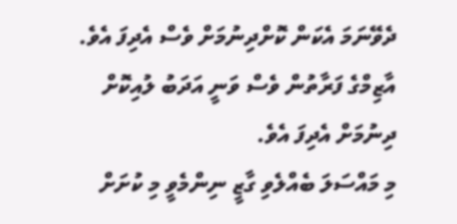ދެވޭނަމަ އެކަން ކޮށްދިނުމަށް ވެސް އެދިފަ އެވެ. އާޒިމްގެ ފަރާތުން ވެސް ވަނީ އަދަބު ލުއިކޮށް ދިނުމަށް އެދިފަ އެވެ.
މި މައްސަލަ ބެއްލެވި ގާޒީ ނިންމެވީ މި ކުށަށް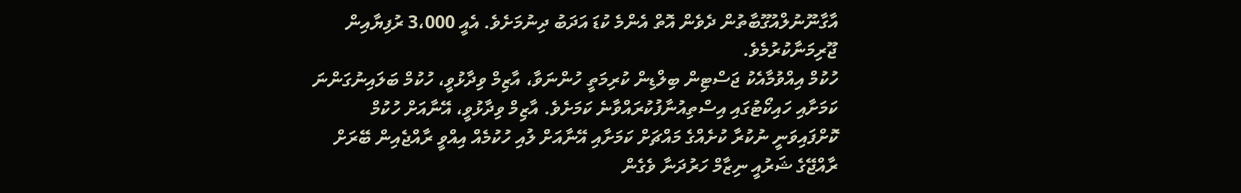އާގާނޫނުލްއުގޫބާތުން ދެވެން އޮތް އެންމެ ކުޑަ އަދަބު ދިނުމަށެވެ. އެއީ 3،000 ރުފިޔާއިން ޖޫރިމަނާކުރުމެވެ.
ހުކުމް އިއްވުމާއެކު ޖަސްޓިން ބިލްޑިން ކުރިމަތީ ހުންނަވާ، އާޒިމް ވިދާޅުވީ، ހުކުމް ބަލައިނުގަންނަ ކަމަށާއި ހައިކޯޓުގައި އިސްތިއުނާފުކުރައްވާނެ ކަމަށެވެ. އާޒިމް ވިދާޅުވީ، އޭނާއަށް ހުކުމް ކޮށްފައިވަނީ ނުކުރާ ކުށެއްގެ މައްޗަށް ކަމަށާއި އޭނާއަށް ލުއި ހުކުމެއް އިއްވީ ރާއްޖެއިން ބޭރަށް ރާއްޖޭގެ ޝަރުއީ ނިޒާމް ހަރުދަނާ ވެގެން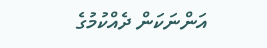އަންނަކަން ދެއްކުމުގެ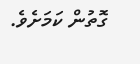ގޮތުން ކަމަށެވެ.